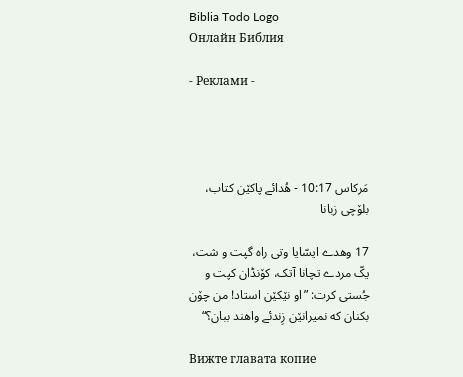Biblia Todo Logo
Онлайн Библия

- Реклами -




مَرکاس 10:17 - هُدائے پاکێن کتاب، بلۆچی زبانا

17 وهدے ایسّایا وتی راه گپت و شت، یکّ مردے تچانا آتک، کۆنڈان کپت و جُستی کرت: ”او نێکێن استاد! من چۆن بکنان که نمیرانێن زِندئے واهند ببان؟“

Вижте главата копие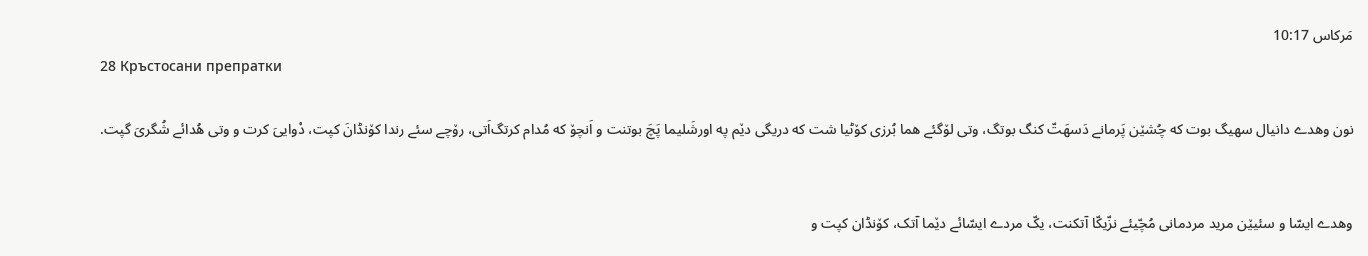مَرکاس 10:17
28 Кръстосани препратки

نون وهدے دانیال سهیگ بوت که چُشێن پَرمانے دَسهَتّ کنگ بوتگ، وتی لۆگئے هما بُرزی کۆٹیا شت که دریگی دێم په اورشَلیما پَچَ بوتنت و اَنچۆ که مُدام کرتگ‌اَتی، رۆچے سئے رندا کۆنڈانَ کپت، دْواییَ کرت و وتی هُدائے شُگریَ گپت.


وهدے ایسّا و سئیێن مرید مردمانی مُچّیئے نزّیکّا آتکنت، یکّ مردے ایسّائے دێما آتک، کۆنڈان کپت و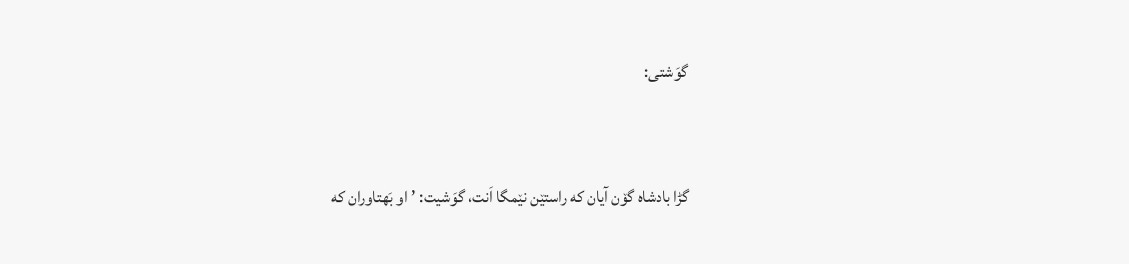گوَشتی:


گڑا بادشاه گۆن آیان که راستێن نێمگا اَنت، گوَشیت: ’او بَهتاوران که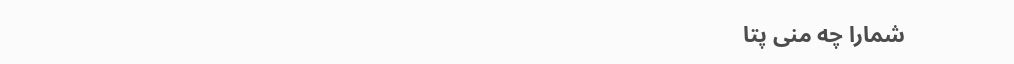شمارا چه منی پتا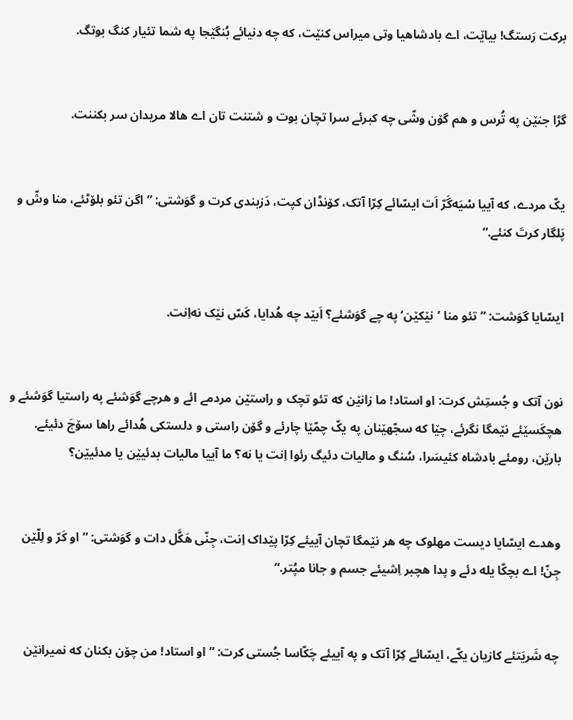برکت رَستگ! بیاێت، اے بادشاهیا وتی میراس کنێت، که چه دنیائے بُنگێجا په شما تئیار کنگ بوتگ.


گڑا جنێن په تُرس و هم گۆن وشّی چه کبرئے سرا تچان بوت و شتنت تان اے هالا مریدان سر بکننت.


یکّ مردے، که آییا سْیَه‌گَرّ اَت ایسّائے کِرّا آتک، کۆنڈان کپت، دَزبندی کرت و گوَشتی: ”اگن تئو بلۆٹئے، منا وشّ و پَلگار کرتَ کنئے.“


ایسّایا گوَشت: ”تئو منا ’نێکێن‘ په چے گوَشئے؟ اَبێد چه هُدایا، کَسّ نێک نه‌اِنت.


نون آتک و جُستِش کرت: او استاد! ما زانێن که تئو تچک و راستێن مردمے ائے و هرچے گوَشئے په راستیا گوَشئے و هچکَسێئے نێمگا نگرئے، چێا که سجّهێنان په یکّ چمّێا چارئے و گۆن راستی و دلستکی هُدائے راها سۆجَ دئیئے. بارێن، رومئے بادشاه کئیسَرا، سُنگ و مالیات دئیگ رئوا اِنت یا نه؟ ما آییا مالیات بدئیێن یا مدئیێن؟


وهدے ایسّایا دیست مهلوک چه هر نێمگا تچان آییئے کِرّا پێداک اِنت، جِنّی هَکَّل دات و گوَشتی: ”او کَرّ و لِلّێن جِنّ! اے بچکّا یله دئے و پدا هچبر اِشیئے جسم و جانا مپُتر.“


چه شَریَتئے کازیان یکّے، ایسّائے کِرّا آتک و په آییئے چَکّاسا جُستی کرت: ”او استاد! من چۆن بکنان که نمیرانێن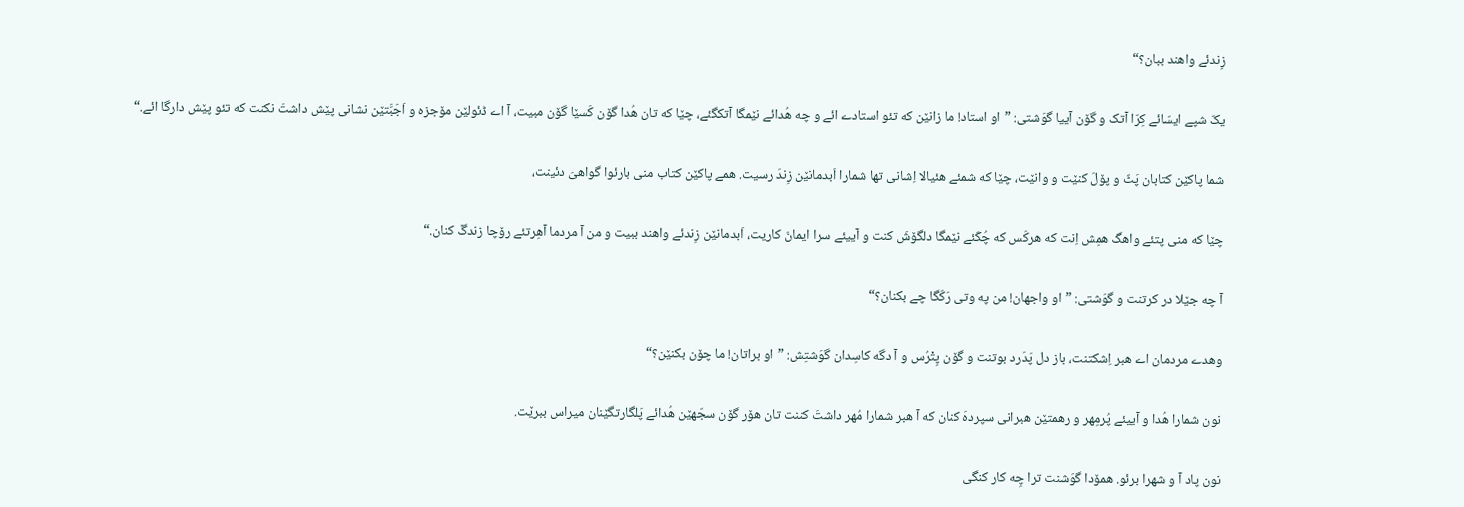زِندئے واهند ببان؟“


یکّ شپے ایسّائے کِرّا آتک و گۆن آییا گوَشتی: ”او استاد! ما زانێن که تئو استادے ائے و چه هُدائے نێمگا آتکگئے، چێا که تان هُدا گۆن کَسێا گۆن مبیت، آ اے ڈئولێن مۆجزه و اَجَبَّتێن نشانی پێش داشتَ نکنت که تئو پێش دارگا ائے.“


شما پاکێن کتابان پَٹّ و پۆلَ کنێت و وانێت، چێا که شمئے هئیالا اِشانی تها شمارا اَبدمانێن زِندَ رسیت. همے پاکێن کتاب منی بارئوا گواهیَ دئینت،


چێا که منی پتئے واهگ همِش اِنت که هرکَس که چُکّئے نێمگا دلگۆشَ کنت و آییئے سرا ایمانَ کاریت، اَبدمانێن زِندئے واهند ببیت و من آ مردما آهِرتئے رۆچا زندگَ کنان.“


آ چه جێلا در کرتنت و گوَشتی: ”او واجهان! من په وتی رَکّگا چے بکنان؟“


وهدے مردمان اے هبر اِشکتنت، باز دل پَدَرد بوتنت و گۆن پِتْرُس و آ دگه کاسِدان گوَشتِش: ”او براتان! ما چۆن بکنێن؟“


نون شمارا هُدا و آییئے پُرمِهر و رهمتێن هبرانی سپردهَ کنان که آ هبر شمارا مُهر داشتَ کننت تان هۆر گۆن سجّهێن هُدائے پَلگارتگێنان میراس ببرێت.


نون پاد آ و شهرا برئو. همۆدا گوَشنت ترا چِه کار کنگی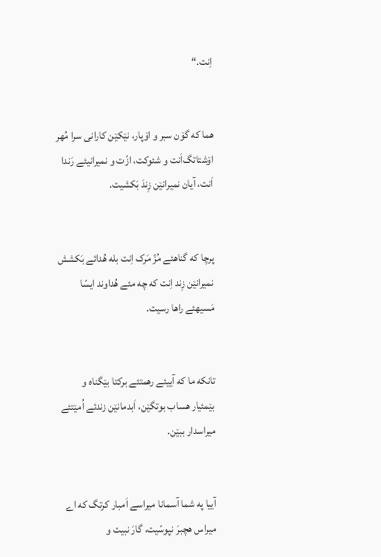اِنت.“


هما که گۆن سبر و اۆپار، نێکێن کارانی سرا مُهر اۆشتاتگ‌اَنت و شئوکت، ازّت و نمیرانیئے رَندا اَنت، آیان نمیرانێن زِندَ بَکشیت.


پرچا که گناهئے مُزّ مَرک اِنت بله هُدائے بَکشش نمیرانێن زِند اِنت که چه مئے هُداوند ایسّا مَسیهئے راها رسیت.


تانکه ما که آییئے رهمتئے برکتا بێگناه و بێمئیار هساب بوتگێن، اَبدمانێن زندئے اُمێتئے میراسدار ببێن.


آییا په شما آسمانا میراسے اَمبار کرتگ که اے میراس هچبرَ نپوسّیت، گارَ نبیت و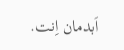اَبدمان اِنت.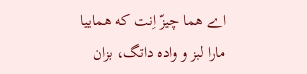اے هما چیزّ اِنت که هماییا مارا لبز و واده داتگ، بزان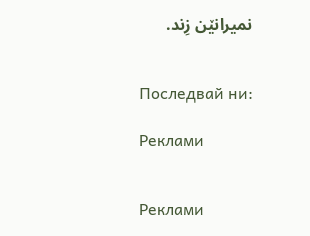نمیرانێن زِند.


Последвай ни:

Реклами


Реклами